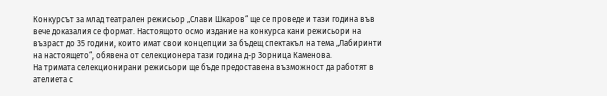Конкурсът за млад театрален режисьор „Слави Шкаров“ ще се проведе и тази година във вече доказалия се формат. Настоящото осмо издание на конкурса кани режисьори на възраст до 35 години, които имат свои концепции за бъдещ спектакъл на тема „Лабиринти на настоящето“, обявена от селекционера тази година д-р Зорница Каменова.
На тримата селекционирани режисьори ще бъде предоставена възможност да работят в ателиета с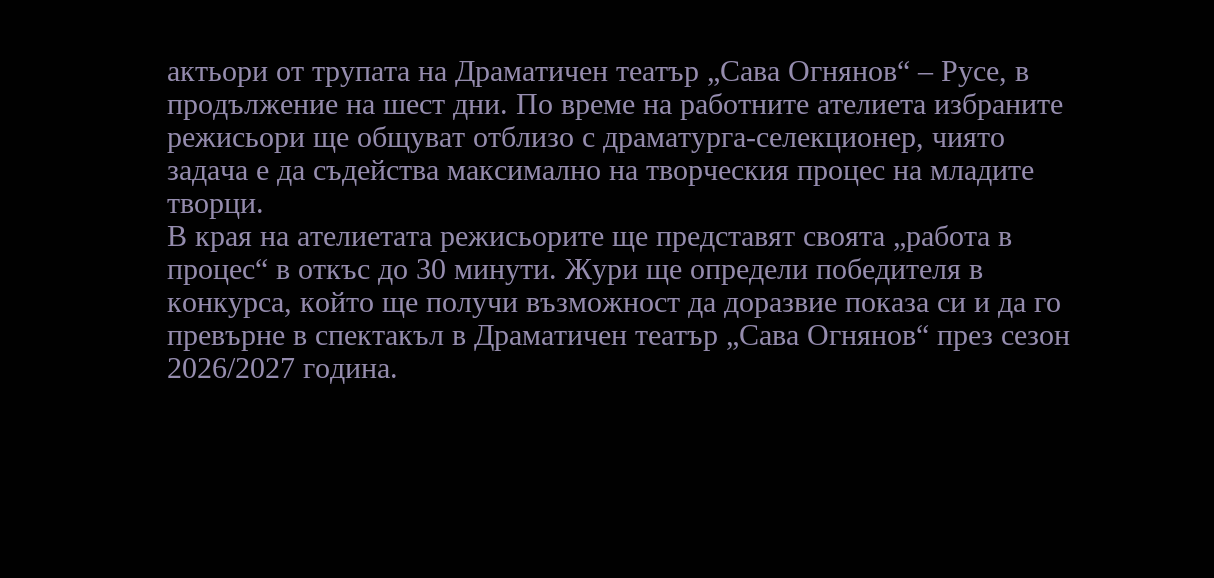актьори от трупата на Драматичен театър „Сава Огнянов“ – Русе, в продължение на шест дни. По време на работните ателиета избраните режисьори ще общуват отблизо с драматурга-селекционер, чиято задача е да съдейства максимално на творческия процес на младите творци.
В края на ателиетата режисьорите ще представят своята „работа в процес“ в откъс до 30 минути. Жури ще определи победителя в конкурса, който ще получи възможност да доразвие показа си и да го превърне в спектакъл в Драматичен театър „Сава Огнянов“ през сезон 2026/2027 година.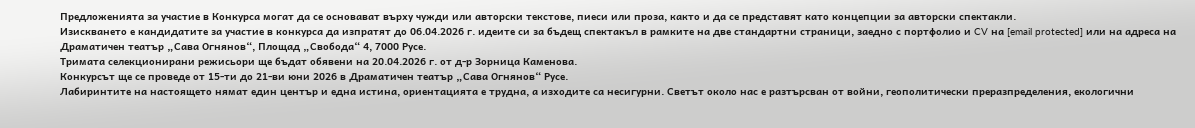Предложенията за участие в Конкурса могат да се основават върху чужди или авторски текстове, пиеси или проза, както и да се представят като концепции за авторски спектакли.
Изискването е кандидатите за участие в конкурса да изпратят до 06.04.2026 г. идеите си за бъдещ спектакъл в рамките на две стандартни страници, заедно с портфолио и CV на [email protected] или на адреса на Драматичен театър „Сава Огнянов“, Площад „Свобода“ 4, 7000 Русе.
Тримата селекционирани режисьори ще бъдат обявени на 20.04.2026 г. от д-р Зорница Каменова.
Конкурсът ще се проведе от 15-ти до 21-ви юни 2026 в Драматичен театър „Сава Огнянов“ Русе.
Лабиринтите на настоящето нямат един център и една истина, ориентацията е трудна, а изходите са несигурни. Светът около нас е разтърсван от войни, геополитически преразпределения, екологични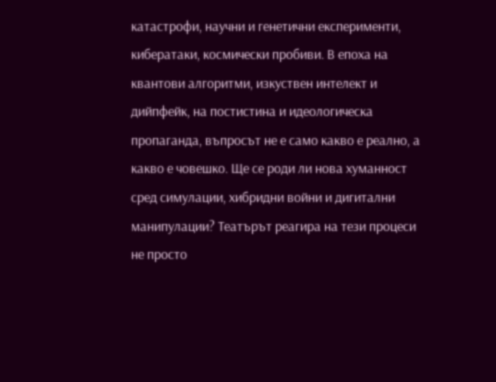катастрофи, научни и генетични експерименти, кибератаки, космически пробиви. В епоха на квантови алгоритми, изкуствен интелект и дийпфейк, на постистина и идеологическа пропаганда, въпросът не е само какво е реално, а какво е човешко. Ще се роди ли нова хуманност сред симулации, хибридни войни и дигитални манипулации? Театърът реагира на тези процеси не просто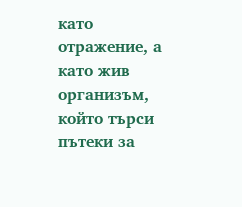като отражение, а като жив организъм, който търси пътеки за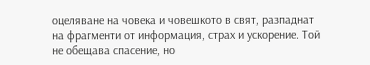оцеляване на човека и човешкото в свят, разпаднат на фрагменти от информация, страх и ускорение. Той не обещава спасение, но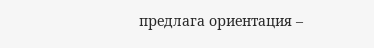предлага ориентация –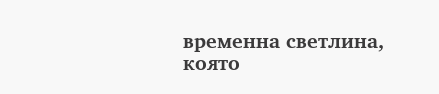временна светлина, която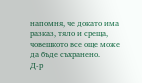напомня, че докато има разказ, тяло и среща, човешкото все още може да бъде съхранено.
Д-р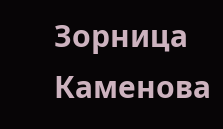Зорница Каменова